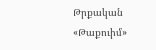Թրքական «Թաքուիմ»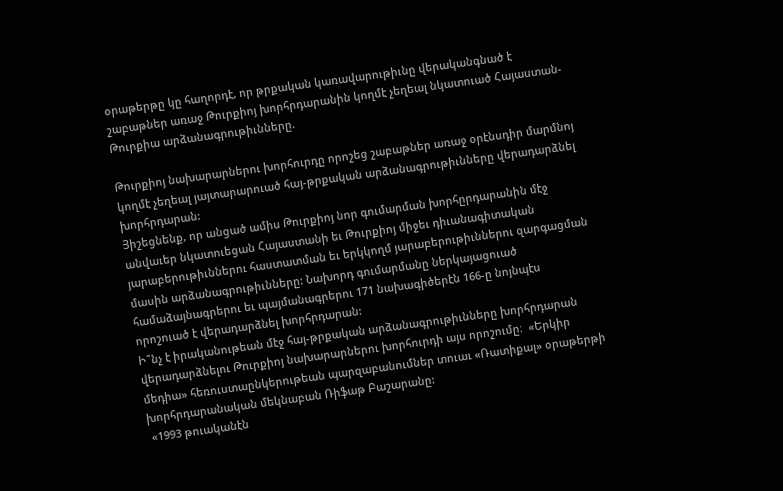օրաթերթը կը հաղորդէ, որ թրքական կառավարութիւնը վերականգնած է շաբաթներ առաջ Թուրքիոյ խորհրդարանին կողմէ չեղեալ նկատուած Հայաստան-Թուրքիա արձանագրութիւնները.

Թուրքիոյ նախարարներու խորհուրդը որոշեց շաբաթներ առաջ օրէնսդիր մարմնոյ կողմէ չեղեալ յայտարարուած հայ-թրքական արձանագրութիւնները վերադարձնել խորհրդարան:
Յիշեցնենք, որ անցած ամիս Թուրքիոյ նոր գումարման խորհըրդարանին մէջ անվաւեր նկատուեցան Հայաստանի եւ Թուրքիոյ միջեւ դիւանագիտական յարաբերութիւններու հաստատման եւ երկկողմ յարաբերութիւններու զարգացման մասին արձանագրութիւնները: Նախորդ գումարմանը ներկայացուած համաձայնագրերու եւ պայմանագրերու 171 նախագիծերէն 166-ը նոյնպէս որոշուած է վերադարձնել խորհրդարան:
Ի՞նչ է իրականութեան մէջ հայ-թրքական արձանագրութիւնները խորհրդարան վերադարձնելու Թուրքիոյ նախարարներու խորհուրդի այս որոշումը։  «Երկիր մեդիա» հեռուստաընկերութեան պարզաբանումներ տուաւ «Ռատիքալ» օրաթերթի խորհրդարանական մեկնաբան Ռիֆաթ Բաշարանը:
 «1993 թուականէն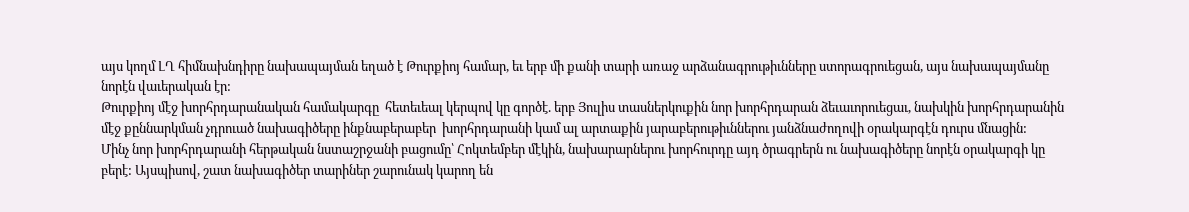այս կողմ ԼՂ հիմնախնդիրը նախապայման եղած է Թուրքիոյ համար, եւ երբ մի քանի տարի առաջ արձանագրութիւնները ստորագրուեցան, այս նախապայմանը նորէն վաւերական էր:
Թուրքիոյ մէջ խորհրդարանական համակարգը  հետեւեալ կերպով կը գործէ. երբ Յուլիս տասներկուքին նոր խորհրդարան ձեւաւորուեցաւ, նախկին խորհրդարանին մէջ քըննարկման չդրուած նախագիծերը ինքնաբերաբեր  խորհրդարանի կամ ալ արտաքին յարաբերութիւններու յանձնաժողովի օրակարգէն դուրս մնացին:
Մինչ նոր խորհրդարանի հերթական նստաշրջանի բացումը՝ Հոկտեմբեր մէկին, նախարարներու խորհուրդը այդ ծրագրերն ու նախագիծերը նորէն օրակարգի կը բերէ: Այսպիսով, շատ նախագիծեր տարիներ շարունակ կարող են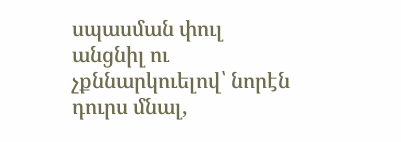սպասման փուլ անցնիլ ու չքննարկուելով՝ նորէն դուրս մնալ,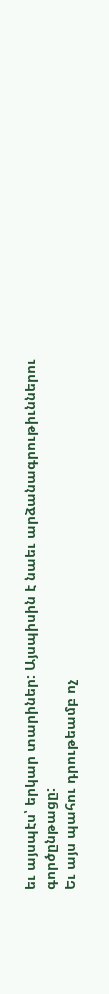եւ այսպէս՝ երկար տարիներ: Այսպիսին է նաեւ արձանագրութիւններու գործընթացը:
Եւ այս պահու դրութեամբ ոչ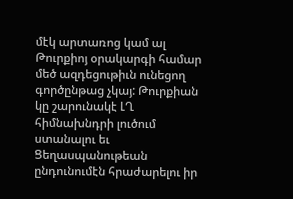մէկ արտառոց կամ ալ Թուրքիոյ օրակարգի համար մեծ ազդեցութիւն ունեցող գործընթաց չկայ: Թուրքիան կը շարունակէ ԼՂ հիմնախնդրի լուծում ստանալու եւ Ցեղասպանութեան ընդունումէն հրաժարելու իր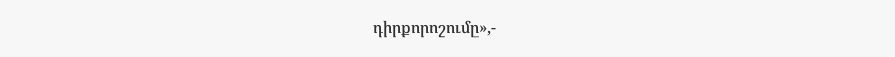դիրքորոշումը»,-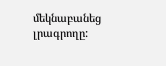մեկնաբանեց լրագրողը: